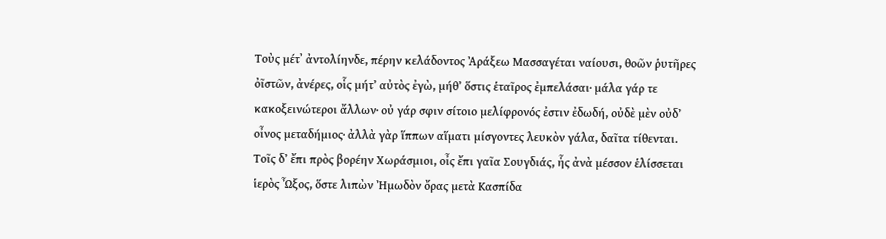Τοὺς μέτ᾿ ἀντολίηνδε, πέρην κελάδοντος Ἀράξεω Μασσαγέται ναίουσι, θοῶν ῥυτῆρες ὀῖστῶν, ἀνέρες, οἷς μήτʼ αὐτὸς ἐγὼ, μήθʼ ὅστις ἑταῖρος ἐμπελάσαι· μάλα γάρ τε κακοξεινώτεροι ἄλλων· οὐ γάρ σφιν σίτοιο μελίφρονός ἐστιν ἐδωδή, οὐδὲ μὲν οὐδʼ οἶνος μεταδήμιος· ἀλλὰ γὰρ ἵππων αἵματι μίσγοντες λευκὸν γάλα, δαῖτα τίθενται. Τοῖς δʼ ἔπι πρὸς βορέην Χωράσμιοι, οἶς ἔπι γαῖα Σουγδιάς, ἧς ἀνὰ μέσσον ἑλίσσεται ἱερὸς Ὦξος, ὅστε λιπὼν Ἠμωδὸν ὄρας μετὰ Κασπίδα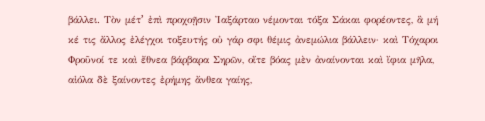βάλλει. Τὸν μέτʼ ἐπὶ προχοῇσιν Ἰαξάρταο νέμονται τόξα Σάκαι φορέοντες, ἃ μή κέ τις ἄλλος ἐλέγχοι τοξευτής οὐ γάρ σφι θέμις ἀνεμώλια βάλλειν· καὶ Τόχαροι Φροῦνοί τε καὶ ἔθνεα βάρβαρα Σηρῶν, οἵτε βόας μὲν ἀναίνονται καὶ ἴφια μῆλα, αἰόλα δὲ ξαίνοντες ἐρήμης ἄνθεα γαίης,